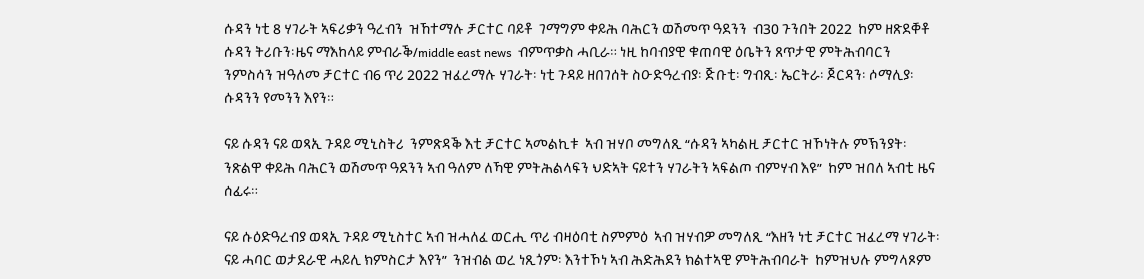ሱዳን ነቲ 8 ሃገራት ኣፍሪቃን ዓረብን  ዝኸተማሉ ቻርተር ባይቶ  ገማግም ቀይሕ ባሕርን ወሽመጥ ዓደንን  ብ30 ጉንበት 2022  ከም ዘጽደቐቶ ሱዳን ትሪቡን፡ዜና ማእከላይ ምብራቕ/middle east news  ብምጥቃስ ሓቢራ። ነዚ ከባብያዊ ቁጠባዊ ዕቤትን ጸጥታዊ ምትሕብባርን  ንምስሳን ዝዓለመ ቻርተር ብ6 ጥሪ 2022 ዝፈረማሉ ሃገራት፡ ነቲ ጉዳይ ዘበገሰት ስዑድዓረብያ፡ ጅቡቲ፡ ግብጺ፡ ኤርትራ፡ ጆርዳን፡ ሶማሊያ፡ ሱዳንን የመንን እየን።

ናይ ሱዳን ናይ ወጻኢ ጉዳይ ሚኒስትሪ  ንምጽዳቕ እቲ ቻርተር ኣመልኪቱ  ኣብ ዝሃቦ መግለጺ “ሱዳን ኣካልዚ ቻርተር ዝኾነትሉ ምኽንያት፡ ንጽልዋ ቀይሕ ባሕርን ወሽመጥ ዓደንን ኣብ ዓለም ለኻዊ ምትሕልላፍን ህድኣት ናይተን ሃገራትን ኣፍልጦ ብምሃብ እዩ”  ከም ዝበለ ኣብቲ ዜና ሰፊሩ።

ናይ ሱዕድዓረብያ ወጻኢ ጉዳይ ሚኒስተር ኣብ ዝሓለፈ ወርሒ ጥሪ ብዛዕባቲ ስምምዕ  ኣብ ዝሃብዎ መግለጺ “እዘን ነቲ ቻርተር ዝፈረማ ሃገራት፡ ናይ ሓባር ወታደራዊ ሓይሊ ክምስርታ እየን”  ንዝብል ወረ ነጺጎም፡ እንተኾነ ኣብ ሕድሕደን ክልተኣዊ ምትሕብባራት  ከምዝህሉ ምግላጾም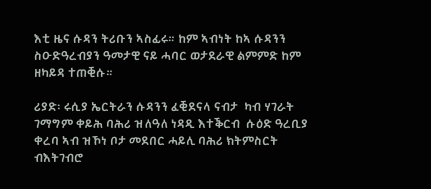እቲ ዜና ሱዳን ትሪቡን ኣስፊሩ። ከም ኣብነት ከኣ ሱዳንን ስዑድዓረብያን ዓመታዊ ናይ ሓባር ወታደራዊ ልምምድ ከም ዘካይዳ ተጠቒሱ።

ሪያድ፡ ሩሲያ ኤርትራን ሱዳንን ፈቒደናላ ናብታ  ካብ ሃገራት ገማግም ቀይሕ ባሕሪ ዝለዓለ ነዳዲ እተቕርብ  ሱዕድ ዓረቢያ ቀረባ ኣብ ዝኾነ ቦታ መደበር ሓይሊ ባሕሪ ክትምስርት ብእትገብሮ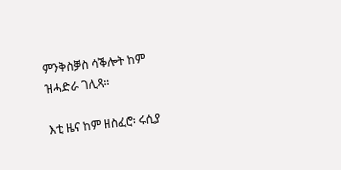ምንቅስቓስ ሳቕሎት ከም ዝሓድራ ገሊጻ።

እቲ ዜና ከም ዘስፈሮ፡ ሩሲያ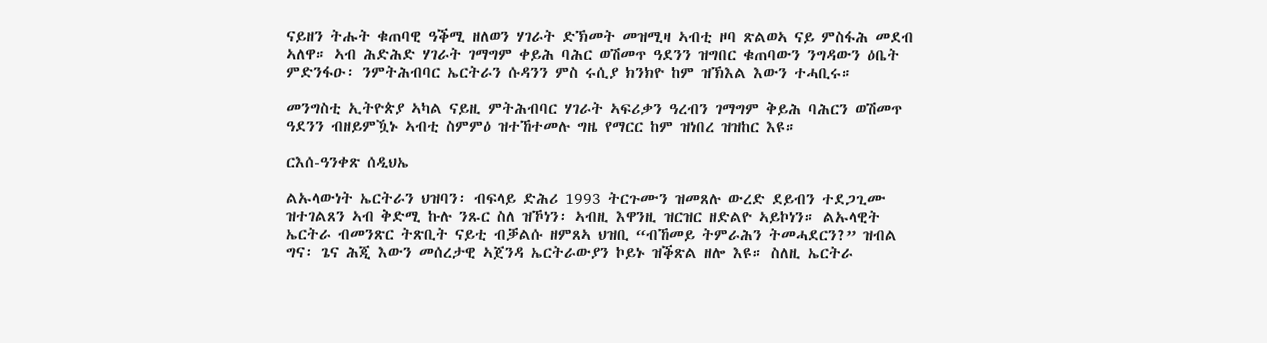ናይዘን ትሑት ቁጠባዊ ዓቕሚ ዘለወን ሃገራት ድኽመት መዝሚዛ ኣብቲ ዞባ ጽልወኣ ናይ ምስፋሕ መደብ ኣለዋ። ኣብ ሕድሕድ ሃገራት ገማግም ቀይሕ ባሕር ወሽመጥ ዓደንን ዝግበር ቁጠባውን ንግዳውን ዕቤት ምድንፋዑ፡ ንምትሕብባር ኤርትራን ሱዳንን ምስ ሩሲያ ክንክዮ ከም ዝኽእል እውን ተሓቢሩ።

መንግስቲ ኢትዮጵያ ኣካል ናይዚ ምትሕብባር ሃገራት ኣፍሪቃን ዓረብን ገማግም ቅይሕ ባሕርን ወሽመጥ ዓደንን ብዘይምዃኑ ኣብቲ ስምምዕ ዝተኸተመሉ ግዜ የማርር ከም ዝነበረ ዝዝከር እዩ።

ርእሰ-ዓንቀጽ ሰዲህኤ

ልኡላውነት ኤርትራን ህዝባን፡ ብፍላይ ድሕሪ 1993 ትርጉሙን ዝመጸሉ ውረድ ደይብን ተደጋጊሙ ዝተገልጸን ኣብ ቅድሚ ኩሉ ንጹር ስለ ዝኾነን፡ ኣብዚ እዋንዚ ዝርዝር ዘድልዮ ኣይኮነን። ልኡላዊት ኤርትራ ብመንጽር ትጽቢት ናይቲ ብቓልሱ ዘምጸኣ ህዝቢ “ብኸመይ ትምራሕን ትመሓደርን?” ዝብል ግና፡ ጌና ሕጂ እውን መሰረታዊ ኣጀንዳ ኤርትራውያን ኮይኑ ዝቕጽል ዘሎ እዩ። ስለዚ ኤርትራ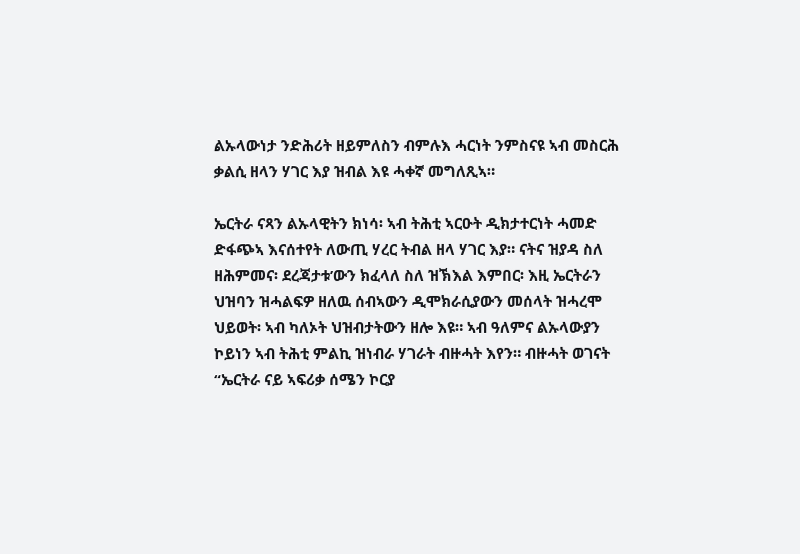ልኡላውነታ ንድሕሪት ዘይምለስን ብምሉእ ሓርነት ንምስናዩ ኣብ መስርሕ ቃልሲ ዘላን ሃገር እያ ዝብል እዩ ሓቀኛ መግለጺኣ።

ኤርትራ ናጻን ልኡላዊትን ክነሳ፡ ኣብ ትሕቲ ኣርዑት ዲክታተርነት ሓመድ ድፋጭኣ እናሰተየት ለውጢ ሃረር ትብል ዘላ ሃገር እያ። ናትና ዝያዳ ስለ ዘሕምመና፡ ደረጃታቱ’ውን ክፈላለ ስለ ዝኽእል እምበር፡ እዚ ኤርትራን ህዝባን ዝሓልፍዎ ዘለዉ ሰብኣውን ዲሞክራሲያውን መሰላት ዝሓረሞ ህይወት፡ ኣብ ካለኦት ህዝብታትውን ዘሎ እዩ። ኣብ ዓለምና ልኡላውያን ኮይነን ኣብ ትሕቲ ምልኪ ዝነብራ ሃገራት ብዙሓት እየን። ብዙሓት ወገናት “ኤርትራ ናይ ኣፍሪቃ ሰሜን ኮርያ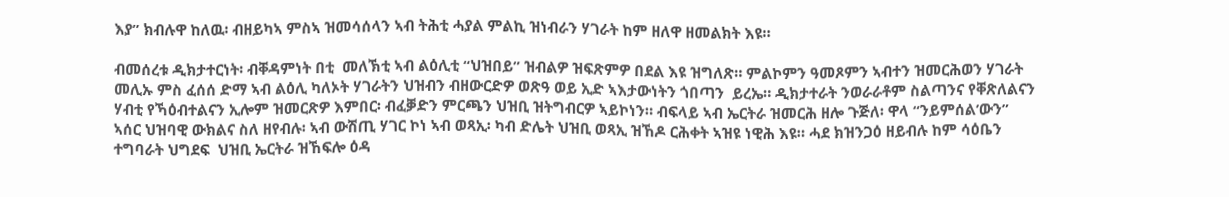እያ” ክብሉዋ ከለዉ፡ ብዘይካኣ ምስኣ ዝመሳሰላን ኣብ ትሕቲ ሓያል ምልኪ ዝነብራን ሃገራት ከም ዘለዋ ዘመልክት እዩ።

ብመሰረቱ ዲክታተርነት፡ ብቐዳምነት በቲ  መለኽቲ ኣብ ልዕሊቲ “ህዝበይ” ዝብልዎ ዝፍጽምዎ በደል እዩ ዝግለጽ። ምልኮምን ዓመጾምን ኣብተን ዝመርሕወን ሃገራት መሊኡ ምስ ፈሰሰ ድማ ኣብ ልዕሊ ካለኦት ሃገራትን ህዝብን ብዘውርድዎ ወጽዓ ወይ ኢድ ኣእታውነትን ጎበጣን  ይረኤ። ዲክታተራት ንወራራቶም ስልጣንና የቐጽለልናን ሃብቲ የኻዕብተልናን ኢሎም ዝመርጽዎ እምበር፡ ብፈቓድን ምርጫን ህዝቢ ዝትግብርዎ ኣይኮነን። ብፍላይ ኣብ ኤርትራ ዝመርሕ ዘሎ ጉጅለ፡ ዋላ “ንይምሰል’ውን”  ኣሰር ህዝባዊ ውክልና ስለ ዘየብሉ፡ ኣብ ውሽጢ ሃገር ኮነ ኣብ ወጻኢ፡ ካብ ድሌት ህዝቢ ወጻኢ ዝኸዶ ርሕቀት ኣዝዩ ነዊሕ እዩ። ሓደ ክዝንጋዕ ዘይብሉ ከም ሳዕቤን ተግባራት ህግደፍ  ህዝቢ ኤርትራ ዝኸፍሎ ዕዳ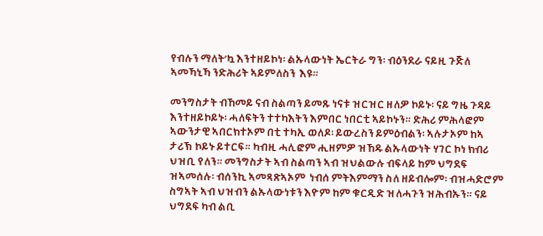የብሉን ማለት’ኳ እንተዘይኮነ፡ ልኡላውነት ኤርትራ ግን፡ ብዕንደራ ናይዚ ጉጅለ ኣመኻኒኻ ንድሕሪት ኣይምለስን  እዩ።

መንግስታት ብኸመይ ናብ ስልጣን ይመጹ ነናቱ ዝርዝር ዘለዎ ኮይኑ፡ ናይ ግዜ ጉዳይ እንተዘይኮይኑ፡ ሓለፍትን ተተካእትን እምበር ነበርቲ ኣይኮኑን። ድሕሪ ምሕላፎም  ኣውንታዊ ኣበርክተኦም በቲ ተካኢ ወለዶ፡ ይውረስን ይምዕብልን፡ ኣሉታኦም ከኣ ታሪኽ ኮይኑ ይተርፍ። ካብዚ ሓሊፎም ሒዘምዎ ዝኸዱ ልኡላውነት ሃገር ኮነ ክብሪ ህዝቢ የለን። መንግስታት ኣብ ስልጣን ኣብ ዝህልውሉ ብፍላይ ከም ህግደፍ ዝኣመሰሉ፡ ብሰንኪ ኣመጻጽኣኦም  ነብሰ ምትእምማን ስለ ዘይብሎም፡ ብዝሓድሮም ስግኣት ኣብ ህዝብን ልኡላውነቱን እዮም ከም ቁርዲድ ዝለሓጉን ዝሕብኡን። ናይ ህግደፍ ካብ ልቢ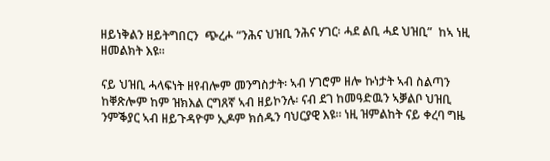ዘይነቅልን ዘይትግበርን  ጭረሖ “ንሕና ህዝቢ ንሕና ሃገር፡ ሓደ ልቢ ሓደ ህዝቢ”  ከኣ ነዚ ዘመልክት እዩ።

ናይ ህዝቢ ሓላፍነት ዘየብሎም መንግስታት፡ ኣብ ሃገሮም ዘሎ ኩነታት ኣብ ስልጣን ከቐጽሎም ከም ዝክእል ርግጸኛ ኣብ ዘይኮንሉ፡ ናብ ደገ ከመዓድዉን ኣቓልቦ ህዝቢ ንምቕያር ኣብ ዘይጉዳዮም ኢዶም ክሰዱን ባህርያዊ እዩ። ነዚ ዝምልከት ናይ ቀረባ ግዜ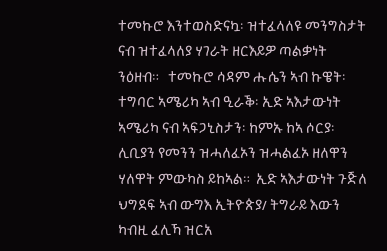ተመኩሮ እንተወስድናኳ፡ ዝተፈላለዩ መንግስታት ናብ ዝተፈላለያ ሃገራት ዘርእይዎ ጣልቃነት ንዕዘብ።   ተመኩሮ ሳዳም ሑሴን ኣብ ኩዌት፡ ተግባር ኣሜሪካ ኣብ ዒራቕ፡ ኢድ ኣእታውነት ኣሜሪካ ናብ ኣፍጋኒስታን፡ ከምኡ ከኣ ሶርያ፡ ሊቢያን የመንን ዝሓለፈኦን ዝሓልፈኦ ዘለዋን ሃለዋት ምውካስ ይከኣል።  ኢድ ኣእታውነት ጉጅለ ህግደፍ ኣብ ውግእ ኢትዮጵያ/ ትግራይ እውን ካብዚ ፈሊኻ ዝርአ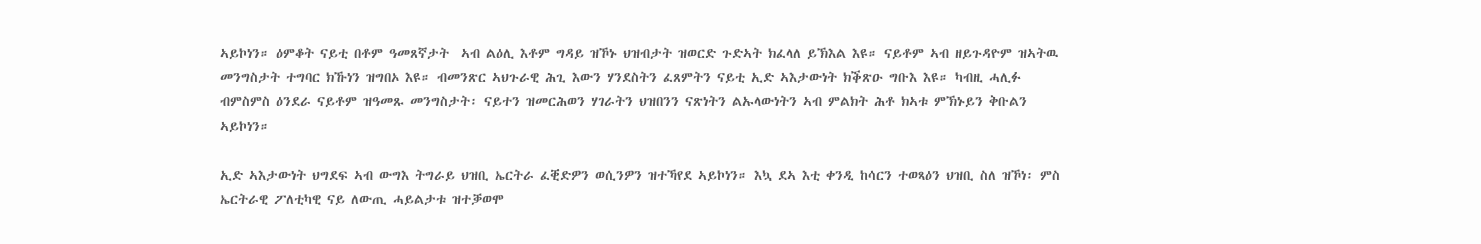ኣይኮነን። ዕምቆት ናይቲ በቶም ዓመጸኛታት  ኣብ ልዕሊ እቶም ግዳይ ዝኾኑ ህዝብታት ዝወርድ ጉድኣት ክፈላለ ይኽእል እዩ። ናይቶም ኣብ ዘይጉዳዮም ዝኣትዉ መንግስታት ተግባር ክኹነን ዝግበኦ እዩ። ብመንጽር ኣህጉራዊ ሕጊ እውን ሃንደስትን ፈጸምትን ናይቲ ኢድ ኣእታውነት ክቕጽዑ ግቡእ እዩ። ካብዚ ሓሊፉ ብምስምስ ዕንደራ ናይቶም ዝዓመጹ መንግስታት፡ ናይተን ዝመርሕወን ሃገራትን ህዝበንን ናጽነትን ልኡላውነትን ኣብ ምልክት ሕቶ ክኣቱ ምኽኑይን ቅቡልን ኣይኮነን።

ኢድ ኣእታውነት ህግደፍ ኣብ ውግእ ትግራይ ህዝቢ ኤርትራ ፈቒድዎን ወሲንዎን ዝተኻየደ ኣይኮነን። እኳ ደኣ እቲ ቀንዲ ከሳርን ተወጻዕን ህዝቢ ስለ ዝኾነ፡ ምስ ኤርትራዊ ፖለቲካዊ ናይ ለውጢ ሓይልታቱ ዝተቓወሞ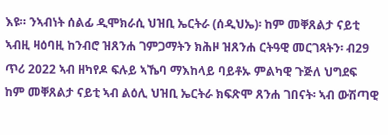እዩ። ንኣብነት ሰልፊ ዲሞክራሲ ህዝቢ ኤርትራ (ሰዲህኤ)፡ ከም መቐጸልታ ናይቲ ኣብዚ ዛዕባዚ ከንብሮ ዝጸንሐ ገምጋማትን ክሕዞ ዝጸንሐ ርትዓዊ መርገጻትን፡ ብ29 ጥሪ 2022 ኣብ ዘካየዶ ፍሉይ ኣኼባ ማእከላይ ባይቶኡ ምልካዊ ጉጅለ ህግደፍ ከም መቐጸልታ ናይቲ ኣብ ልዕሊ ህዝቢ ኤርትራ ክፍጽሞ ጸንሐ ገበናት፡ ኣብ ውሽጣዊ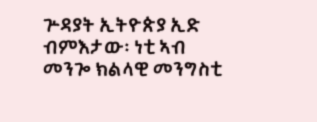ጕዳያት ኢትዮጵያ ኢድ ብምእታው፡ ነቲ ኣብ መንጐ ክልላዊ መንግስቲ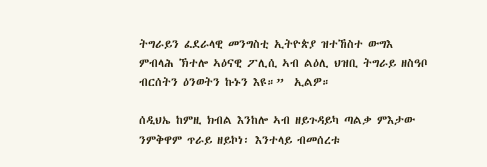ትግራይን ፈደራላዊ መንግስቲ ኢትዮጵያ ዝተኸስተ ውግእ ምብላሕ ኽተሎ ኣዕናዊ ፖሊሲ ኣብ ልዕሊ ህዝቢ ትግራይ ዘስዓቦ ብርሰትን ዕንወትን ኩኑን እዩ።”  ኢልዎ።

ሰዲህኤ ከምዚ ክብል እንከሎ ኣብ ዘይጉዳይካ ጣልቃ ምእታው ንምቅዋም ጥራይ ዘይኮነ፡ እንተላይ ብመሰረቱ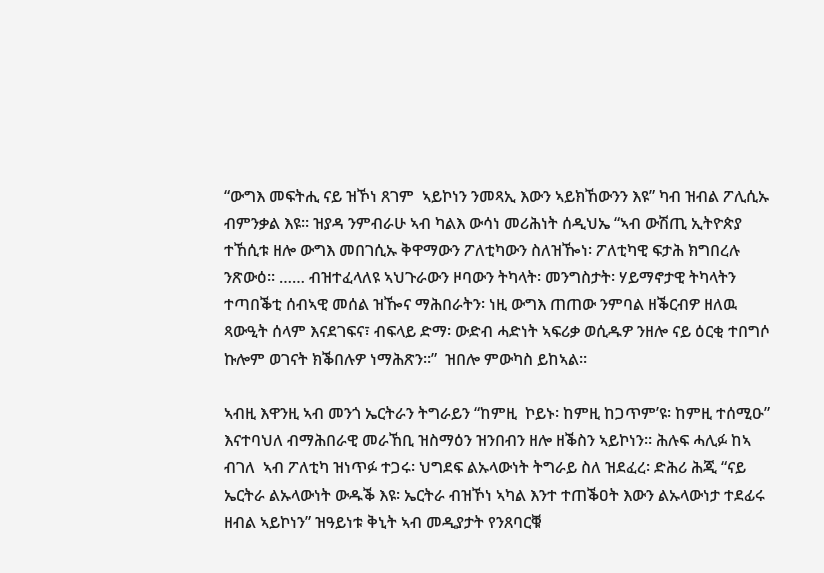“ውግእ መፍትሒ ናይ ዝኾነ ጸገም  ኣይኮነን ንመጻኢ እውን ኣይክኸውንን እዩ” ካብ ዝብል ፖሊሲኡ ብምንቃል እዩ። ዝያዳ ንምብራሁ ኣብ ካልእ ውሳነ መሪሕነት ሰዲህኤ “ኣብ ውሽጢ ኢትዮጵያ ተኸሲቱ ዘሎ ውግእ መበገሲኡ ቅዋማውን ፖለቲካውን ስለዝዀነ፡ ፖለቲካዊ ፍታሕ ክግበረሉ ንጽውዕ። …… ብዝተፈላለዩ ኣህጉራውን ዞባውን ትካላት፡ መንግስታት፡ ሃይማኖታዊ ትካላትን ተጣበቕቲ ሰብኣዊ መሰል ዝዀና ማሕበራትን፡ ነዚ ውግእ ጠጠው ንምባል ዘቕርብዎ ዘለዉ ጻውዒት ሰላም እናደገፍና፣ ብፍላይ ድማ፡ ውድብ ሓድነት ኣፍሪቃ ወሲዱዎ ንዘሎ ናይ ዕርቂ ተበግሶ ኩሎም ወገናት ክቕበሉዎ ነማሕጽን።”  ዝበሎ ምውካስ ይከኣል።

ኣብዚ እዋንዚ ኣብ መንጎ ኤርትራን ትግራይን “ከምዚ  ኮይኑ፡ ከምዚ ከጋጥም’ዩ፡ ከምዚ ተሰሚዑ” እናተባህለ ብማሕበራዊ መራኸቢ ዝስማዕን ዝንበብን ዘሎ ዘቕስን ኣይኮነን። ሕሉፍ ሓሊፉ ከኣ ብገለ  ኣብ ፖለቲካ ዝነጥፉ ተጋሩ፡ ህግደፍ ልኡላውነት ትግራይ ስለ ዝደፈረ፡ ድሕሪ ሕጂ “ናይ ኤርትራ ልኡላውነት ውዱቕ እዩ፡ ኤርትራ ብዝኾነ ኣካል እንተ ተጠቕዐት እውን ልኡላውነታ ተደፊሩ ዘብል ኣይኮነን” ዝዓይነቱ ቅኒት ኣብ መዲያታት የንጸባርቑ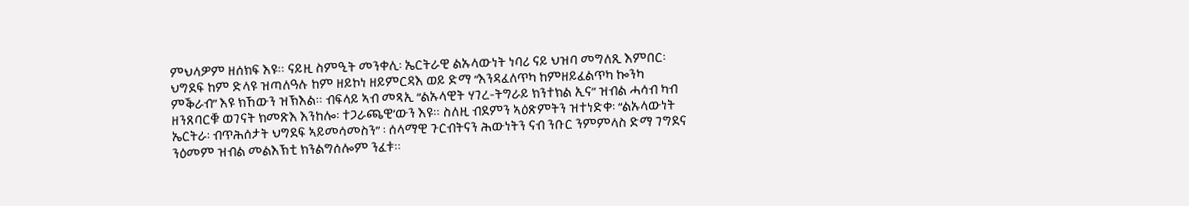ምህላዎም ዘሰክፍ እዩ። ናይዚ ስምዒት መንቀሊ፡ ኤርትራዊ ልኡላውነት ነባሪ ናይ ህዝባ መግለጺ እምበር፡ ህግደፍ ከም ድላዩ ዝጣለዓሉ ከም ዘይኮነ ዘይምርዳእ ወይ ድማ “እንዳፈለጥካ ከምዘይፈልጥካ ኰንካ ምቕራብ” እዩ ክኸውን ዝኽእል። ብፍላይ ኣብ መጻኢ “ልኡላዊት ሃገረ-ትግራይ ክንተክል ኢና” ዝብል ሓሳብ ካብ ዘንጸባርቑ ወገናት ክመጽእ እንከሎ፡ ተጋራጫዊ’ውን እዩ። ስለዚ ብደምን ኣዕጽምትን ዝተነድቀ፡ “ልኡላውነት ኤርትራ፡ ብጥሕሰታት ህግደፍ ኣይመሳመስን” ፡ ሰላማዊ ጉርብትናን ሕውነትን ናብ ንቡር ንምምላስ ድማ ገግደና ንዕመም ዝብል መልእኽቲ ክንልግሰሎም ንፈቱ።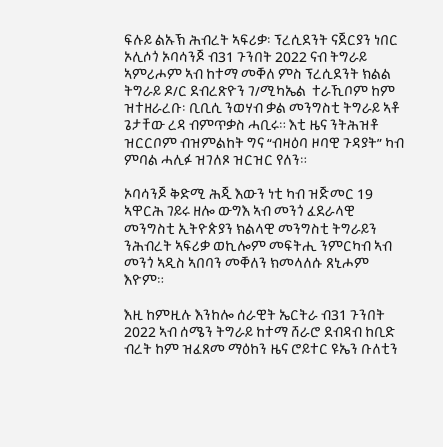ፍሉይ ልኡኽ ሕብረት ኣፍሪቃ፡ ፕረሲደንት ናጀርያን ነበር ኦሊሶጎ ኦባሳንጆ ብ31 ጉንበት 2022 ናብ ትግራይ ኣምሪሖም ኣብ ከተማ መቐለ ምስ ፕረሲደንት ክልል ትግራይ ዶ/ር ደብረጽዮን ገ/ሚካኤል  ተራኺቦም ከም ዝተዘራረቡ፡ ቢቢሲ ንወሃብ ቃል መንግስቲ ትግራይ ኣቶ ጌታቸው ረዳ ብምጥቃስ ሓቢሩ። እቲ ዜና ንትሕዝቶ ዝርርቦም ብዝምልከት ግና “ብዛዕባ ዞባዊ ጉዳያት” ካብ ምባል ሓሊፉ ዝገለጾ ዝርዝር የለን።

ኦባሳንጆ ቅድሚ ሕጂ እውን ነቲ ካብ ዝጅመር 19 ኣዋርሕ ገይሩ ዘሎ ውግእ ኣብ መንጎ ፈደራላዊ መንግስቲ ኢትዮጵያን ክልላዊ መንግስቲ ትግራይን ንሕብረት ኣፍሪቃ ወኪሎም መፍትሒ ንምርካብ ኣብ መንጎ ኣዲስ ኣበባን መቐለን ክመላለሱ ጸኒሖም እዮም።

እዚ ከምዚሉ እንከሎ ሰራዊት ኤርትራ ብ31 ጉንበት 2022 ኣብ ሰሜን ትግራይ ከተማ ሸራሮ ደብዳብ ከቢድ ብረት ከም ዝፈጸመ ማዕከን ዜና ሮይተር ዩኤን ቡለቲን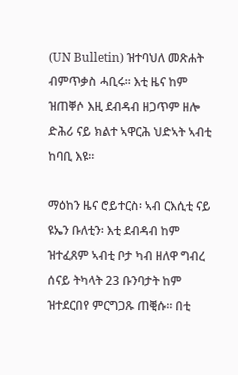(UN Bulletin) ዝተባህለ መጽሐት ብምጥቃስ ሓቢሩ። እቲ ዜና ከም ዝጠቐሶ እዚ ደብዳብ ዘጋጥም ዘሎ ድሕሪ ናይ ክልተ ኣዋርሕ ህድኣት ኣብቲ ከባቢ እዩ።

ማዕከን ዜና ሮይተርስ፡ ኣብ ርእሲቲ ናይ ዩኤን ቡለቲን፡ እቲ ደብዳብ ከም ዝተፈጸም ኣብቲ ቦታ ካብ ዘለዋ ግብረ ሰናይ ትካላት 23 ቡንባታት ከም ዝተደርበየ ምርግጋጹ ጠቒሱ። በቲ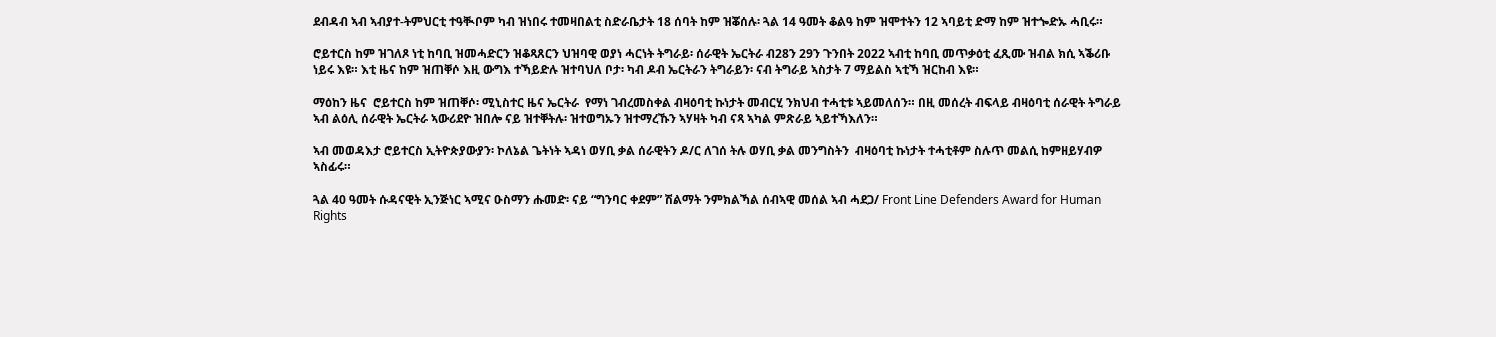ደብዳብ ኣብ ኣብያተ-ትምህርቲ ተዓቚቦም ካብ ዝነበሩ ተመዛበልቲ ስድራቤታት 18 ሰባት ከም ዝቖሰሉ፡ ጓል 14 ዓመት ቆልዓ ከም ዝሞተትን 12 ኣባይቲ ድማ ከም ዝተጐድኡ ሓቢሩ።

ሮይተርስ ከም ዝገለጾ ነቲ ከባቢ ዝመሓድርን ዝቆጻጸርን ህዝባዊ ወያነ ሓርነት ትግራይ፡ ሰራዊት ኤርትራ ብ28ን 29ን ጉንበት 2022 ኣብቲ ከባቢ መጥቃዕቲ ፈጺሙ ዝብል ክሲ ኣቕሪቡ ነይሩ እዩ። እቲ ዜና ከም ዝጠቐሶ እዚ ውግእ ተኻይድሉ ዝተባህለ ቦታ፡ ካብ ዶብ ኤርትራን ትግራይን፡ ናብ ትግራይ ኣስታት 7 ማይልስ ኣቲኻ ዝርከብ እዩ።

ማዕከን ዜና  ሮይተርስ ከም ዝጠቐሶ፡ ሚኒስተር ዜና ኤርትራ  የማነ ገብረመስቀል ብዛዕባቲ ኩነታት መብርሂ ንክህብ ተሓቲቱ ኣይመለሰን። በዚ መሰረት ብፍላይ ብዛዕባቲ ሰራዊት ትግራይ ኣብ ልዕሊ ሰራዊት ኤርትራ ኣውሪደዮ ዝበሎ ናይ ዝተቐትሉ፡ ዝተወግኡን ዝተማረኹን ኣሃዛት ካብ ናጻ ኣካል ምጽራይ ኣይተኻእለን።

ኣብ መወዳእታ ሮይተርስ ኢትዮጵያውያን፡ ኮለኔል ጌትነት ኣዳነ ወሃቢ ቃል ሰራዊትን ዶ/ር ለገሰ ትሉ ወሃቢ ቃል መንግስትን  ብዛዕባቲ ኩነታት ተሓቲቶም ስሉጥ መልሲ ከምዘይሃብዎ ኣስፊሩ።

ጓል 40 ዓመት ሱዳናዊት ኢንጅነር ኣሚና ዑስማን ሑመድ፡ ናይ “ግንባር ቀደም” ሽልማት ንምክልኻል ሰብኣዊ መሰል ኣብ ሓደጋ/ Front Line Defenders Award for Human Rights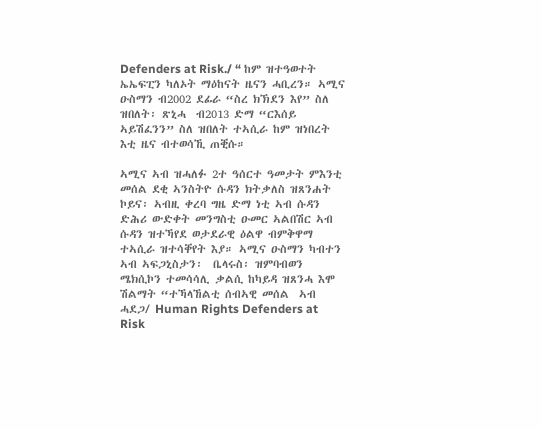Defenders at Risk./ “ ከም ዝተዓወተት ኤኤፍፒን ካለኦት ማዕከናት ዜናን ሓቢረን። ኣሚና ዑስማን ብ2002 ደፊራ “ስረ ክኽደን እየ” ስለ ዝበለት፡ ጽኒሓ  ብ2013 ድማ “ርእሰይ ኣይሽፈንን” ስለ ዝበለት ተኣሲራ ከም ዝነበረት እቲ ዜና ብተወሳኺ ጠቒሱ።

ኣሚና ኣብ ዝሓለፉ 2ተ ዓሰርተ ዓመታት ምእንቲ መሰል ደቂ ኣንስትዮ ሱዳን ክትቃለስ ዝጸንሐት ኮይና፡ ኣብዚ ቀረባ ግዜ ድማ ነቲ ኣብ ሱዳን ድሕሪ ውድቀት መንግስቲ ዑመር ኣልበሽር ኣብ ሱዳን ዝተኻየደ ወታደራዊ ዕልዋ ብምቅዋማ ተኣሲራ ዝተሳቐየት እያ። ኣሚና ዑስማን ካብተን ኣብ ኣፍጋኒስታን፡  ቤላሩስ፡ ዝምባብወን ሜክሲኮን ተመሳሳሊ ቃልሲ ከካይዳ ዝጸንሓ እሞ ሽልማት “ተኻላኸልቲ ሰብኣዊ መሰል  ኣብ ሓደጋ/ Human Rights Defenders at Risk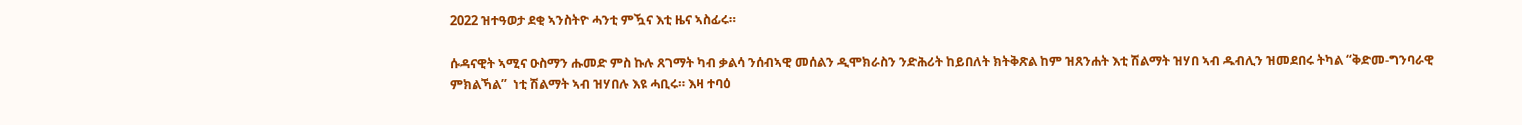2022 ዝተዓወታ ደቂ ኣንስትዮ ሓንቲ ምዃና እቲ ዜና ኣስፊሩ።

ሱዳናዊት ኣሚና ዑስማን ሑመድ ምስ ኩሉ ጸገማት ካብ ቃልሳ ንሰብኣዊ መሰልን ዲሞክራስን ንድሕሪት ከይበለት ክትቅጽል ከም ዝጸንሐት እቲ ሽልማት ዝሃበ ኣብ ዱብሊን ዝመደበሩ ትካል “ቅድመ-ግንባራዊ ምክልኻል”  ነቲ ሽልማት ኣብ ዝሃበሉ እዩ ሓቢሩ። እዛ ተባዕ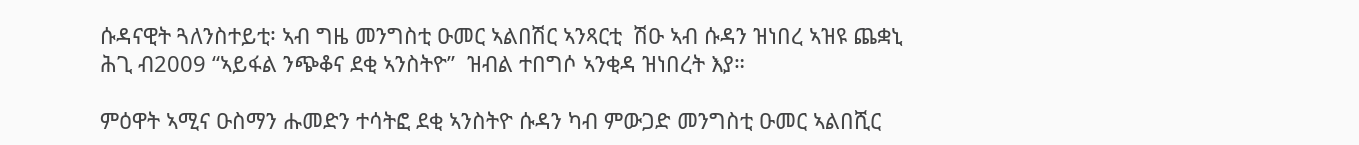ሱዳናዊት ጓለንስተይቲ፡ ኣብ ግዜ መንግስቲ ዑመር ኣልበሽር ኣንጻርቲ  ሽዑ ኣብ ሱዳን ዝነበረ ኣዝዩ ጨቋኒ ሕጊ ብ2009 “ኣይፋል ንጭቆና ደቂ ኣንስትዮ”  ዝብል ተበግሶ ኣንቂዳ ዝነበረት እያ።

ምዕዋት ኣሚና ዑስማን ሑመድን ተሳትፎ ደቂ ኣንስትዮ ሱዳን ካብ ምውጋድ መንግስቲ ዑመር ኣልበሺር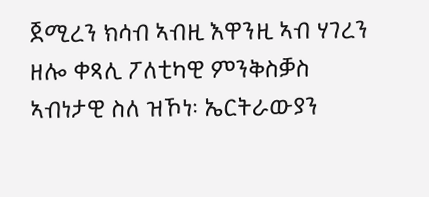ጀሚረን ክሳብ ኣብዚ እዋንዚ ኣብ ሃገረን ዘሎ ቀጻሊ ፖለቲካዊ ምንቅስቓስ ኣብነታዊ ስለ ዝኾነ፡ ኤርትራውያን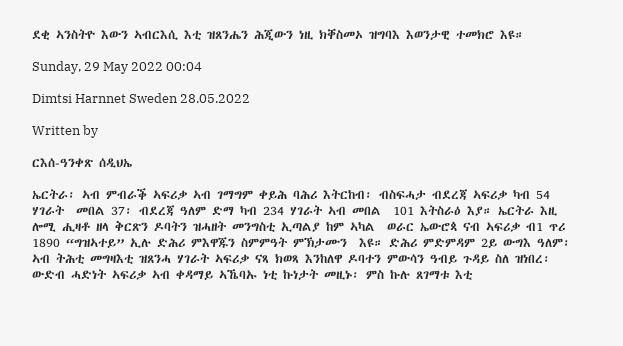ደቂ ኣንስትዮ እውን ኣብርእሲ እቲ ዝጸንሔን ሕጂውን ነዚ ክቐስመኦ ዝግባእ እወንታዊ ተመክሮ እዩ።

Sunday, 29 May 2022 00:04

Dimtsi Harnnet Sweden 28.05.2022

Written by

ርእሰ-ዓንቀጽ ሰዲህኤ

ኤርትራ፡ ኣብ ምብራቕ ኣፍሪቃ ኣብ ገማግም ቀይሕ ባሕሪ እትርከብ፡ ብስፍሓታ ብደረጃ ኣፍሪቃ ካብ 54 ሃገራት  መበል 37፡ ብደረጃ ዓለም ድማ ካብ 234 ሃገራት ኣብ መበል  101 እትስራዕ እያ። ኤርትራ እዚ ሎሚ ሒዛቶ ዘላ ቅርጽን ዶባትን ዝሓዘት መንግስቲ ኢጣልያ ከም ኣካል  ወራር ኤውሮጳ ናብ ኣፍሪቃ ብ1 ጥሪ 1890 “ግዝኣተይ” ኢሉ ድሕሪ ምእዋጁን ስምምዓት ምኽታሙን  እዩ። ድሕሪ ምድምዳም 2ይ ውግእ ዓለም፡ ኣብ ትሕቲ መግዛእቲ ዝጸንሓ ሃገራት ኣፍሪቃ ናጻ ክወጻ እንከለዋ ዶባተን ምውሳን ዓብይ ጉዳይ ስለ ዝነበረ፡ ውድብ ሓድነት ኣፍሪቃ ኣብ ቀዳማይ ኣኼባኡ ነቲ ኩነታት መዚኑ፡ ምስ ኩሉ ጸገማቱ እቲ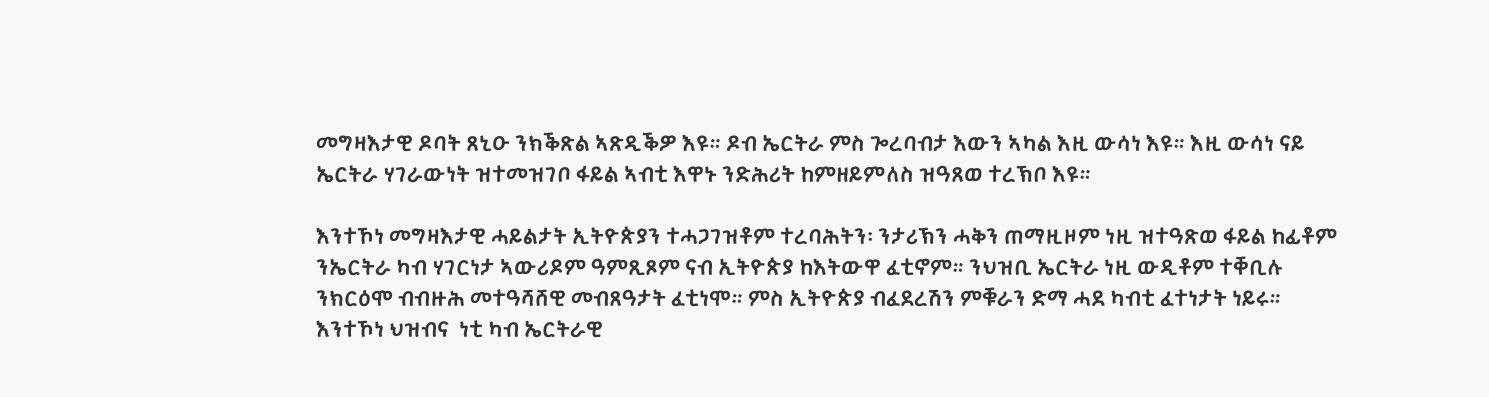መግዛእታዊ ዶባት ጸኒዑ ንክቕጽል ኣጽዲቕዎ እዩ። ዶብ ኤርትራ ምስ ጐረባብታ እውን ኣካል እዚ ውሳነ እዩ። እዚ ውሳነ ናይ ኤርትራ ሃገራውነት ዝተመዝገቦ ፋይል ኣብቲ እዋኑ ንድሕሪት ከምዘይምለስ ዝዓጸወ ተረኽቦ እዩ።

እንተኾነ መግዛእታዊ ሓይልታት ኢትዮጵያን ተሓጋገዝቶም ተረባሕትን፡ ንታሪኽን ሓቅን ጠማዚዞም ነዚ ዝተዓጽወ ፋይል ከፊቶም ንኤርትራ ካብ ሃገርነታ ኣውሪዶም ዓምጺጾም ናብ ኢትዮጵያ ከእትውዋ ፈቲኖም። ንህዝቢ ኤርትራ ነዚ ውዲቶም ተቐቢሉ ንክርዕሞ ብብዙሕ መተዓሻሸዊ መብጸዓታት ፈቲነሞ። ምስ ኢትዮጵያ ብፈደረሽን ምቑራን ድማ ሓደ ካብቲ ፈተነታት ነይሩ። እንተኾነ ህዝብና  ነቲ ካብ ኤርትራዊ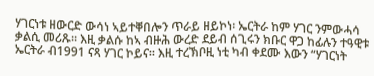ሃገርነቱ ዘውርድ ውሳነ ኣይተቐበሎን ጥራይ ዘይኮነ፡ ኤርትራ ከም ሃገር ንምውሓሳ ቃልሲ መሪጹ። እዚ ቃልሱ ከኣ ብዙሕ ውረድ ደይብ ሰጊሩን ክቡር ዋጋ ከፊሉን ተዓዊቱ ኤርትራ ብ1991 ናጻ ሃገር ኮይና። እዚ ተረኽቦዚ ነቲ ካብ ቀደሙ እውን “ሃገርነት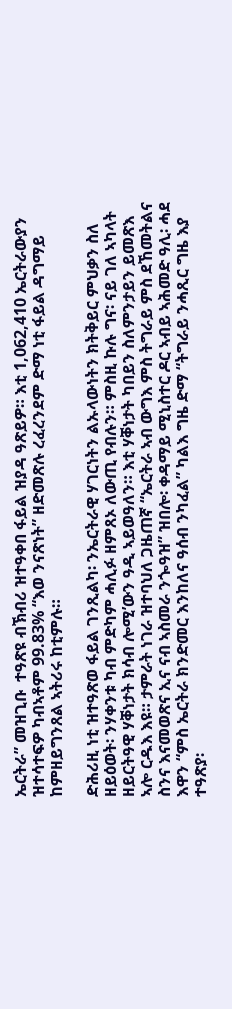ኤርትራ” መዝጊቡ  ተዓጽዩ ብኽብሪ ዝተዓቀበ ፋይል ዝያዳ ዓጽይዎ። እቲ 1,062,410 ኤርትራውያን ዝተሳተፍዎ ካብኣቶም 99.83% “እወ ንናጽነት” ዘድመጽሉ ረፈረንደም ድማ ነቲ ፋይል ዳግማይ ከምዘይግንጸል ኣትሪሩ ከቲምሉ።

ድሕሪዚ ነቲ ዝተዓጽወ ፋይል ገንጺልካ፡ ንኤርትራዊ ሃገርነትን ልኡላውነትን ክትቅይር ምህቃን ስለ ዘይዕወት፡ ንሃቀንቱ ካብ ምድካም ሓሊፉ ዘምጸኦ ለውጢ የብሉን። ምስዚ ኩሉ ግና፡ ናይ ገለ ኣካላት ዘይርትዓዊ ሃቐነታት ክሳብ ሎሚ’ውን ዓዲ ኣይወዓለን። እቲ ሃቐነታት ካበይን ስለምንታይን ይመጽእ ኣሎ ርዱእ እዩ። ታምራት ነገራ ዝተባህለ ጋዜጠኛ “ኤርትራ ኣብ ውግእ ምስ ትግራይ ምስ ደኸመትልና ስንና እናመወጽና ኢና ናብ ኣስመራ ንጐዓዝ” ዝበሎ፡ ቀዳማይ ሚኒስተር ዶር ኣብይ ኣሕመድ ዓሊ፡ ሓደ እዋን “ምስ ኤርትራ ክንድመር እንከለና ዓሰብ ንካፈል” ካልእ ግዜ ድማ “ትግራይ ንሓጺር ግዜ እያ ተዓጽያ፡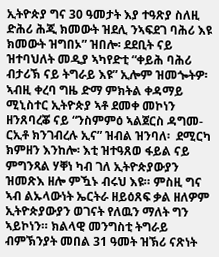ኢትዮጵያ ግና 30 ዓመታት እያ ተዓጽያ ስለዚ ድሕሪ ሕጂ ክመውት ዝደሊ ንኣፍደገ ባሕሪ እዩ ክመውት ዝግበኦ” ዝበሎ፡ ደደቢት ናይ ዝተባህለት መዲያ ኣካየድቲ “ቀይሕ ባሕሪ ብታሪኽ ናይ ትግራይ እዩ” ኢሎም ዝመጐትዎ፡ ኣብዚ ቀረባ ግዜ ድማ ምክትል ቀዳማይ ሚኒስተር ኢትዮጵያ ኣቶ ደመቀ መኮነን ዘንጸባረቖ ናይ “ንስምምዕ ኣልጀርስ ዳግመ-ርኢቶ ክንገብረሉ ኢና” ዝብል ዝንባለ፡  ደሚርካ ክምዘን እንከሎ፡ እቲ ዝተዓጸወ ፋይል ናይ ምግንጻል ሃቐነ ካብ ገለ ኢትዮጵያውያን ዝመጽእ ዘሎ ምዃኑ ብሩህ እዩ። ምስዚ ግና ኣብ ልኡላውነት ኤርትራ ዘይዕጸፍ ቃል ዘለዎም ኢትዮጵያውያን ወገናት የለዉን ማለት ግን ኣይኮነን። ክልላዊ መንግስቲ ትግራይ ብምኽንያት መበል 31 ዓመት ዝኽሪ ናጽነት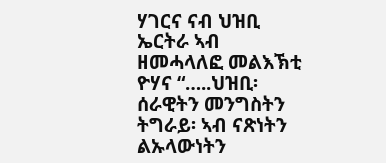ሃገርና ናብ ህዝቢ ኤርትራ ኣብ ዘመሓላለፎ መልእኽቲ ዮሃና “…..ህዝቢ፡ ሰራዊትን መንግስትን ትግራይ፡ ኣብ ናጽነትን ልኡላውነትን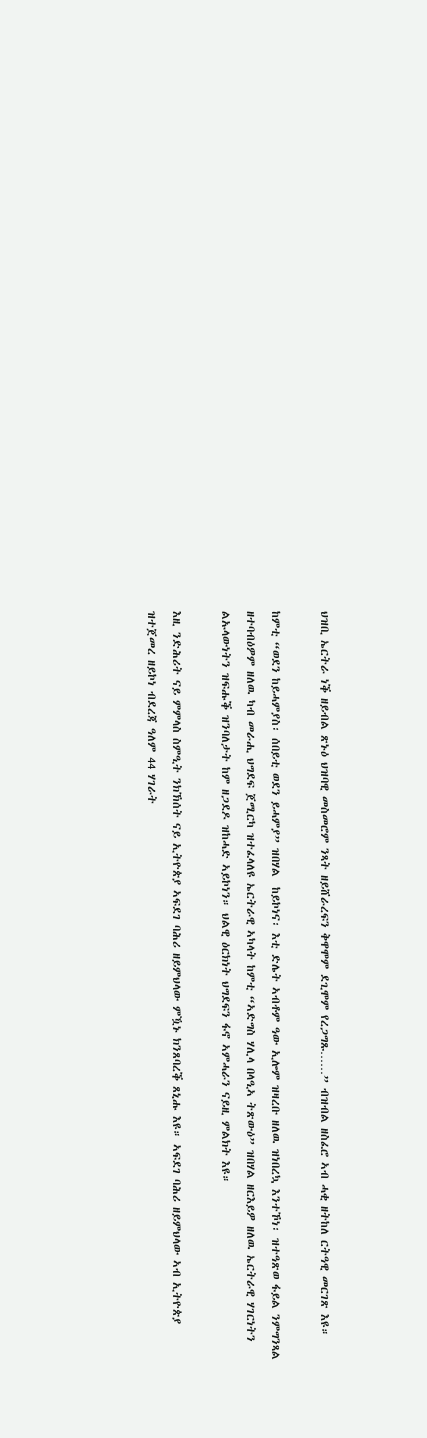ህዝቢ ኤርትራ ነቕ ዘይብል ጽኑዕ ህዝባዊ መስመሮም ንጻት ዘይሸራረፍን ቅዋሞም ደጊሞም የረጋግጹ……” ብዝብል ዘስፈሮ ኣብ ሓቂ ዘትከለ ርትዓዊ መርገጽ እዩ።

ከምቲ “ወደን ከይሓምያስ፡ ሰበይቲ ወደን ይሓምያ” ዝበሃል  ከይኮነና፡ እቲ ድሌት ኣብቶም ዓው ኢሎም ዝዛረቡ ዘለዉ ዝነበረኳ እንተኾነ፡ ዝተዓጽወ ፋይል ንምግንጻል ዘተባብዕዎም ዘለዉ ካብ መራሒ ህግደፍ ጀሚርካ ዝተፈላለዩ ኤርትራዊ ኣካላት ከምቲ “ኣድግስ ሃሊላ በላዒኣ ትጽውዕ” ዝበሃል ዘርእይዎ ዘለዉ ኤርትራዊ ሃገርነትን ልኡላውነትን ዝፍሑቕ ዝንባለታት ከም ዘጋደዶ ዝከሓድ ኣይኮነን። ህልዊ ዕርክነት ህግደፍን ፋኖ ኣምሓራን ናይዚ ምልክት እዩ።

እዚ ንድሕሪት ናይ ምምላስ ስምዒት ንክኽሰት ናይ ኢትዮጵያ ኣፍደገ ባሕሪ ዘይምህላው ምዃኑ ክንጸባረቕ ጸኒሑ እዩ። ኣፍደገ ባሕሪ ዘይምህላው ኣብ ኢትዮጵያ ዝተጀመረ ዘይኮነ ብደረጃ ዓለም 44 ሃገራት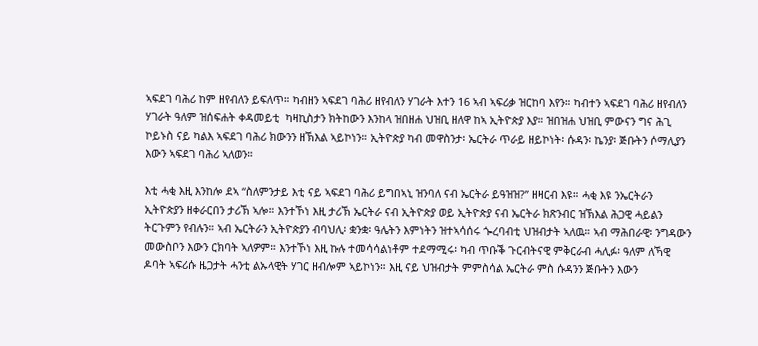ኣፍደገ ባሕሪ ከም ዘየብለን ይፍለጥ። ካብዘን ኣፍደገ ባሕሪ ዘየብለን ሃገራት እተን 16 ኣብ ኣፍሪቃ ዝርከባ እየን። ካብተን ኣፍደገ ባሕሪ ዘየብለን ሃገራት ዓለም ዝሰፍሐት ቀዳመይቲ  ካዛኪስታን ክትከውን እንከላ ዝበዘሐ ህዝቢ ዘለዋ ከኣ ኢትዮጵያ እያ። ዝበዝሐ ህዝቢ ምውናን ግና ሕጊ ኮይኑስ ናይ ካልእ ኣፍደገ ባሕሪ ክውንን ዘኽእል ኣይኮነን። ኢትዮጵያ ካብ መዋስንታ፡ ኤርትራ ጥራይ ዘይኮነት፡ ሱዳን፡ ኬንያ፡ ጅቡትን ሶማሊያን እውን ኣፍደገ ባሕሪ ኣለወን።

እቲ ሓቂ እዚ እንከሎ ደኣ “ስለምንታይ እቲ ናይ ኣፍደገ ባሕሪ ይግበኣኒ ዝንባለ ናብ ኤርትራ ይዓዝዝ?” ዘዛርብ እዩ። ሓቂ እዩ ንኤርትራን ኢትዮጵያን ዘቀራርበን ታሪኽ ኣሎ። እንተኾነ እዚ ታሪኽ ኤርትራ ናብ ኢትዮጵያ ወይ ኢትዮጵያ ናብ ኤርትራ ክጽንብር ዝኽእል ሕጋዊ ሓይልን ትርጉምን የብሉን። ኣብ ኤርትራን ኢትዮጵያን ብባህሊ፡ ቋንቋ፡ ዓሌትን እምነትን ዝተኣሳሰሩ ጐረባብቲ ህዝብታት ኣለዉ። ኣብ ማሕበራዊ፡ ንግዳውን መውስቦን እውን ርክባት ኣለዎም። እንተኾነ እዚ ኩሉ ተመሳሳልነቶም ተደማሚሩ፡ ካብ ጥቡቕ ጉርብትናዊ ምቅርራብ ሓሊፉ፡ ዓለም ለኻዊ ዶባት ኣፍሪሱ ዜጋታት ሓንቲ ልኡላዊት ሃገር ዘብሎም ኣይኮነን። እዚ ናይ ህዝብታት ምምስሳል ኤርትራ ምስ ሱዳንን ጅቡትን እውን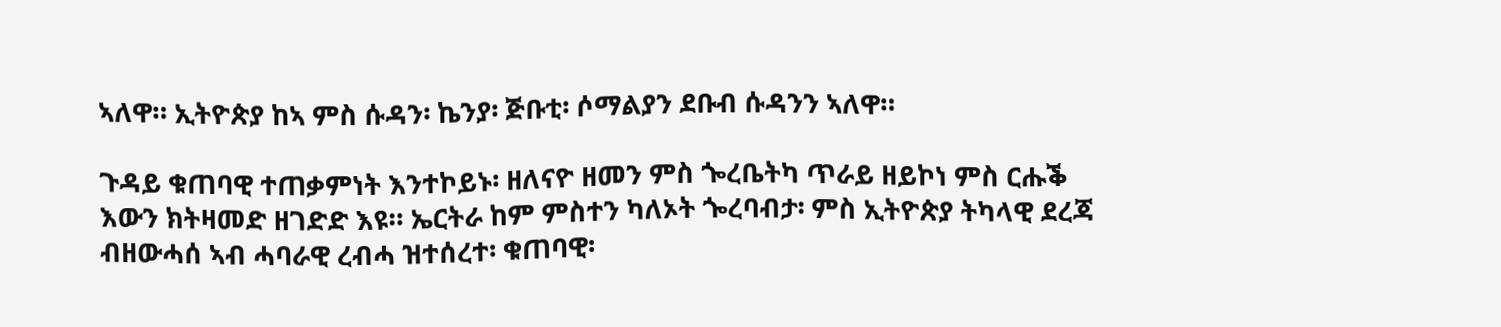ኣለዋ። ኢትዮጵያ ከኣ ምስ ሱዳን፡ ኬንያ፡ ጅቡቲ፡ ሶማልያን ደቡብ ሱዳንን ኣለዋ።

ጉዳይ ቁጠባዊ ተጠቃምነት እንተኮይኑ፡ ዘለናዮ ዘመን ምስ ጐረቤትካ ጥራይ ዘይኮነ ምስ ርሑቕ እውን ክትዛመድ ዘገድድ እዩ። ኤርትራ ከም ምስተን ካለኦት ጐረባብታ፡ ምስ ኢትዮጵያ ትካላዊ ደረጃ ብዘውሓሰ ኣብ ሓባራዊ ረብሓ ዝተሰረተ፡ ቁጠባዊ፡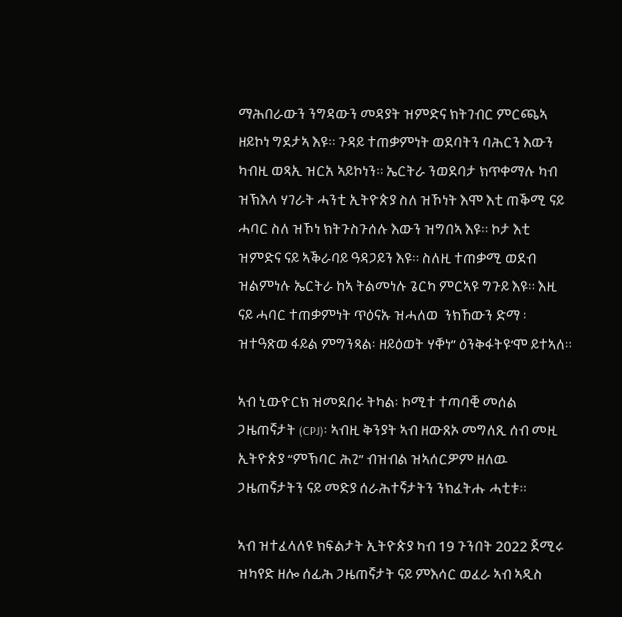ማሕበራውን ንግዳውን መዳያት ዝምድና ክትገብር ምርጫኣ ዘይኮነ ግደታኣ እዩ። ጉዳይ ተጠቃምነት ወደባትን ባሕርን እውን ካብዚ ወጻኢ ዝርአ ኣይኮነን። ኤርትራ ንወደባታ ክጥቀማሉ ካብ ዝኽእላ ሃገራት ሓንቲ ኢትዮጵያ ስለ ዝኾነት እሞ እቲ ጠቕሚ ናይ ሓባር ስለ ዝኾነ ክትጉስጉሰሉ እውን ዝግበኣ እዩ። ኮታ እቲ ዝምድና ናይ ኣቕራባይ ዓዳጋይን እዩ። ስለዚ ተጠቃሚ ወደብ ዝልምነሉ ኤርትራ ከኣ ትልመነሉ ጌርካ ምርኣዩ ግጉይ እዩ። እዚ ናይ ሓባር ተጠቃምነት ጥዕናኡ ዝሓለወ  ንክኸውን ድማ ፡ ዝተዓጽወ ፋይል ምግንጻል፡ ዘይዕወት ሃቐነ” ዕንቅፋትዩ’ሞ ይተኣለ።

ኣብ ኒውዮርክ ዝመደበሩ ትካል፡ ኮሚተ ተጣባቒ መሰል ጋዜጠኛታት (CPJ)፡ ኣብዚ ቅንያት ኣብ ዘውጸኦ መግለጺ ሰብ መዚ ኢትዮጵያ “ምኽባር ሕጊ” ብዝብል ዝኣሰርዎም ዘለዉ ጋዜጠኛታትን ናይ መድያ ሰራሕተኛታትን ንክፈትሑ ሓቲቱ።

ኣብ ዝተፈላለዩ ክፍልታት ኢትዮጵያ ካብ 19 ጉንበት 2022 ጀሚሩ ዝካየድ ዘሎ ሰፊሕ ጋዜጠኛታት ናይ ምእሳር ወፈራ ኣብ ኣዲስ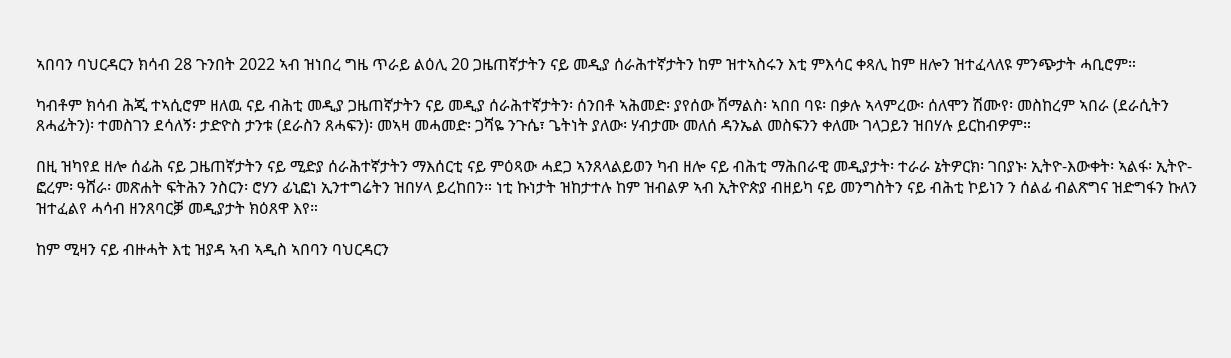ኣበባን ባህርዳርን ክሳብ 28 ጉንበት 2022 ኣብ ዝነበረ ግዜ ጥራይ ልዕሊ 20 ጋዜጠኛታትን ናይ መዲያ ሰራሕተኛታትን ከም ዝተኣስሩን እቲ ምእሳር ቀጻሊ ከም ዘሎን ዝተፈላለዩ ምንጭታት ሓቢሮም።

ካብቶም ክሳብ ሕጂ ተኣሲሮም ዘለዉ ናይ ብሕቲ መዲያ ጋዜጠኛታትን ናይ መዲያ ሰራሕተኛታትን፡ ሰንበቶ ኣሕመድ፡ ያየሰው ሽማልስ፡ ኣበበ ባዩ፡ በቃሉ ኣላምረው፡ ሰለሞን ሽሙየ፡ መስከረም ኣበራ (ደራሲትን ጸሓፊትን)፡ ተመስገን ደሳለኝ፡ ታድዮስ ታንቱ (ደራስን ጸሓፍን)፡ መኣዛ መሓመድ፡ ጋሻዬ ንጉሴ፣ ጌትነት ያለው፡ ሃብታሙ መለሰ ዳንኤል መስፍንን ቀለሙ ገላጋይን ዝበሃሉ ይርከብዎም።

በዚ ዝካየደ ዘሎ ሰፊሕ ናይ ጋዜጠኛታትን ናይ ሚድያ ሰራሕተኛታትን ማእሰርቲ ናይ ምዕጻው ሓደጋ ኣንጸላልይወን ካብ ዘሎ ናይ ብሕቲ ማሕበራዊ መዲያታት፡ ተራራ ኔትዎርክ፡ ገበያኑ፡ ኢትዮ-እውቀት፡ ኣልፋ፡ ኢትዮ-ፎረም፡ ዓሸራ፡ መጽሐት ፍትሕን ንስርን፡ ሮሃን ፊኒፎነ ኢንተግሬትን ዝበሃላ ይረከበን። ነቲ ኩነታት ዝከታተሉ ከም ዝብልዎ ኣብ ኢትዮጵያ ብዘይካ ናይ መንግስትን ናይ ብሕቲ ኮይነን ን ሰልፊ ብልጽግና ዝድግፋን ኩለን ዝተፈልየ ሓሳብ ዘንጸባርቓ መዲያታት ክዕጸዋ እየ።

ከም ሚዛን ናይ ብዙሓት እቲ ዝያዳ ኣብ ኣዲስ ኣበባን ባህርዳርን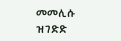መመሊሱ ዝገድድ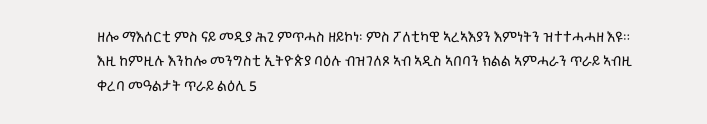ዘሎ ማእሰርቲ ምስ ናይ መዲያ ሕጊ ምጥሓስ ዘይኮነ፡ ምስ ፖለቲካዊ ኣረኣእያን እምነትን ዝተተሓሓዘ እዩ። እዚ ከምዚሉ እንከሎ መንግስቲ ኢትዮጵያ ባዕሉ ብዝገለጾ ኣብ ኣዲስ ኣበባን ክልል ኣምሓራን ጥራይ ኣብዚ ቀረባ መዓልታት ጥራይ ልዕሊ 5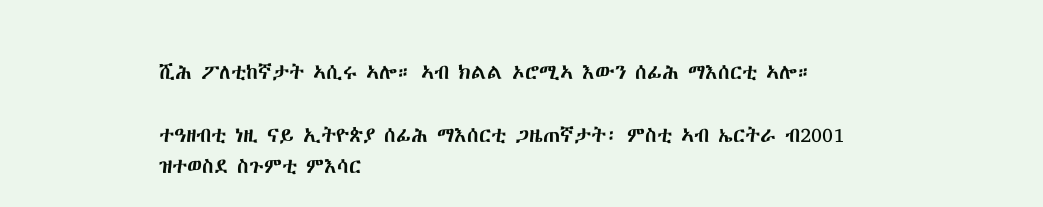ሺሕ ፖለቲከኛታት ኣሲሩ ኣሎ። ኣብ ክልል ኦሮሚኣ እውን ሰፊሕ ማእሰርቲ ኣሎ።

ተዓዘብቲ ነዚ ናይ ኢትዮጵያ ሰፊሕ ማእሰርቲ ጋዜጠኛታት፡ ምስቲ ኣብ ኤርትራ ብ2001 ዝተወስደ ስጉምቲ ምእሳር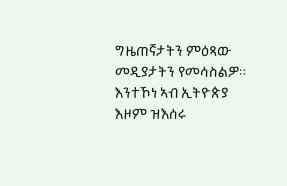ግዜጠኛታትን ምዕጻው መዲያታትን የመሳስልዎ። እንተኾነ ኣብ ኢትዮጵያ እዞም ዝእሰሩ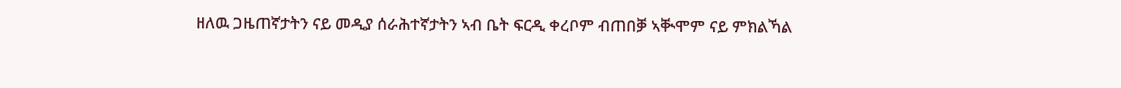ዘለዉ ጋዜጠኛታትን ናይ መዲያ ሰራሕተኛታትን ኣብ ቤት ፍርዲ ቀረቦም ብጠበቓ ኣቚሞም ናይ ምክልኻል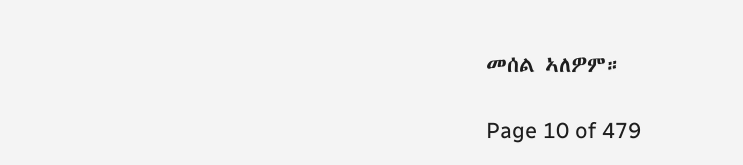መሰል ኣለዎም።

Page 10 of 479